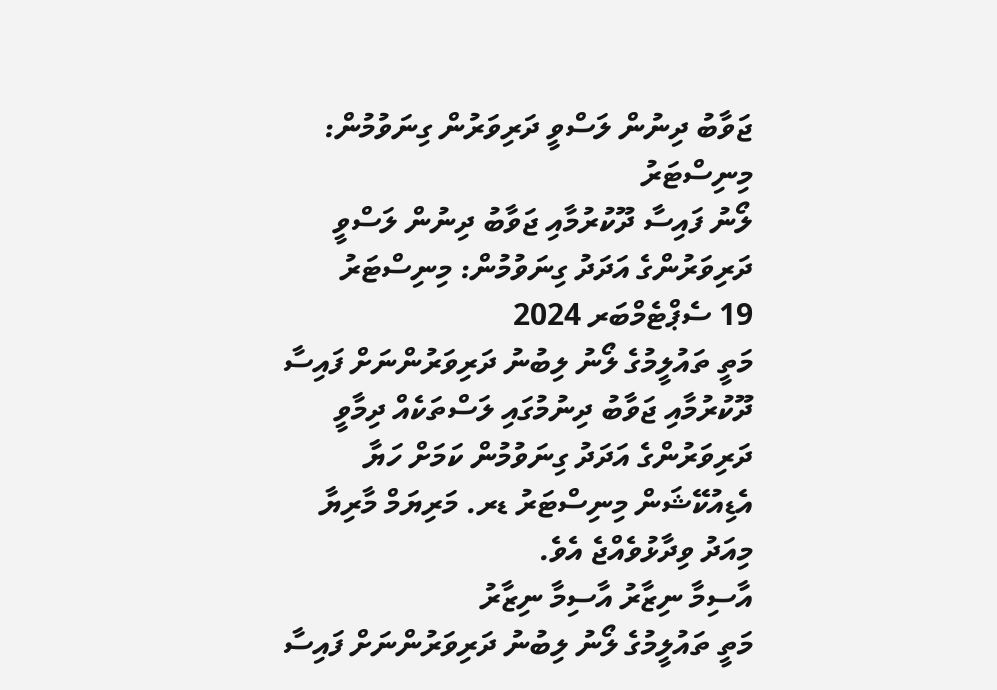ޖަވާބު ދިނުން ލަސްވީ ދަރިވަރުން ގިނަވުމުން: މިނިސްޓަރު
ލޯނު ފައިސާ ދޫކުރުމާއި ޖަވާބު ދިނުން ލަސްވީ ދަރިވަރުންގެ އަދަދު ގިނަވުމުން: މިނިސްޓަރު
19 ސެޕްޓެމްބަރ 2024
މަތީ ތައުލީމުގެ ލޯނު ލިބުނު ދަރިވަރުންނަށް ފައިސާ ދޫކުރުމާއި ޖަވާބު ދިނުމުގައި ލަސްތަކެއް ދިމާވީ ދަރިވަރުންގެ އަދަދު ގިނަވުމުން ކަމަށް ހަޔާ އެޑިއުކޭޝަން މިނިސްޓަރު ޑރ. މަރިޔަމް މާރިޔާ މިއަދު ވިދާޅުވެއްޖެ އެވެ.
އާސިމާ ނިޒާރު އާސިމާ ނިޒާރު
މަތީ ތައުލީމުގެ ލޯނު ލިބުނު ދަރިވަރުންނަށް ފައިސާ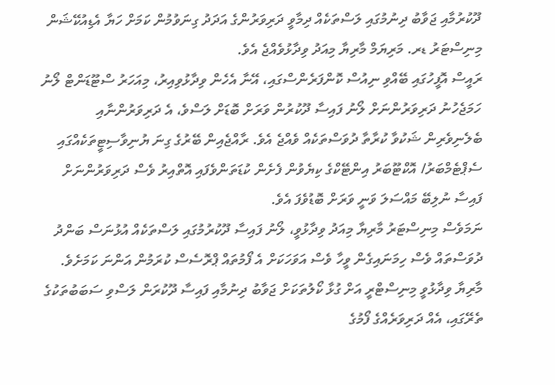ދޫކުރުމާއި ޖަވާބު ދިނުމުގައި ލަސްތަކެއް ދިމާވީ ދަރިވަރުންގެ އަދަދު ގިނަވުމުން ކަމަށް ހަޔާ އެޑިއުކޭޝަން މިނިސްޓަރު ޑރ. މަރިޔަމް މާރިޔާ މިއަދު ވިދާޅުވެއްޖެ އެވެ.
ރައީސް އޮފީހުގައި ބޭއްވި ނިއުސް ކޮންފަރެންސްގައި، އޭނާ އެހެން ވިދާޅުވިއިރު، މިއަހަރު ސްޓޫޑަންޓް ލޯނު ހަމަޖެހުނު ދަރިވަރުންނަށް ލޯނު ފައިސާ ދޫކުރުން ވަރަށް ބޮޑަށް ލަސްވެ، އެ ދަރިވަރުންނާއި ބެލެނިވެރިން ޝަކުވާ ކުރާތާ ދުވަސްތަކެއް ވެއްޖެ އެވެ. ރާއްޖެއިން ބޭރުގެ ގިނަ ޔުނިވާސިޓީތަކެއްގައި ސެޕްޓެމްބަރު/ އޮކްޓޫބަރު އިންޓޭކްގެ ކިޔެވުން ފެށެން ކުޑަތަންވެފައި އޮތްއިރު ވެސް ދަރިވަރުންނަށް ފައިސާ ނުލިބޭ މައްސަލަ ވަނީ ވަރަށް ބޮޑުވެފަ އެވެ.
ނަމަވެސް މިނިސްޓަރު މާރިޔާ މިއަދު ވިދާޅުވީ، ލޯނު ފައިސާ ދޫކުރުމުގައި ލަސްތަކެއް އުޅުނަސް ބަންދު ދުވަސްތައް ވެސް ހިމަނައިގެން ވީހާ ވެސް އަވަހަކަށް އެ ފޯމުތައް ޕްރޮސެސް ކުރަމުން އަންނަ ކަމަށެވެ.
މާރިޔާ ވިދާޅުވީ މިނިސްޓްރީ އަށް ގުޅާ ކޯލުތަކަށް ޖަވާބު ދިނުމާއި ފައިސާ ދޫކުރަން ލަސްވި ސަބަބުތަކުގެ ތެރޭގައި، އެއް ދަރިވަރެއްގެ ފޯމުގެ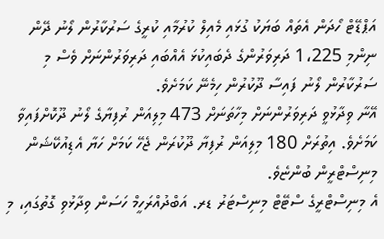އަޕްޑޭޓް ހޯދަން އެތައް ބަޔަކު ގުޅައި މެއިލް ކުރުމާއި ކުރީގެ ސަރުކާރުން ލޯނު ދޭން ނިންމި 1،225 ދަރިވަރުންގެ ދެބައިކުޅަ އެއްބައި ދަރިވަރުންނަށް ވެސް މި ސަރުކާރުން ލޯނު ފައިސާ ދޫކުރުން ހިމެނޭ ކަމަށެވެ.
އޭނާ ވިދާޅުވީ ދަރިވަރުންނަށް މިހާތަނަށް 473 މިލިއަން ރުފިޔާގެ ލޯނު ދޫކޮށްފައިވާ ކަމަށެވެ. އިތުރަށް 180 މިލިއަން ރުފިޔާ ދޫކުރަން ޖެހޭ ކަމަށް ހަޔާ އެޑިއުކޭޝަން މިނިސްޓްރީން ބުންޏެވެ.
އެ މިނިސްޓްރީގެ ސްޓޭޓް މިނިސްޓަރު ޑރ. އަބްދުއްރަހީމް ހަސަން ވިދާޅުވި ގޮތުގައި، މި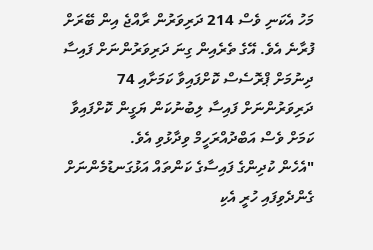މަހު އެކަނި ވެސް 214 ދަރިވަރުން ރާއްޖެ އިން ބޭރަށް ފުރާނެ އެވެ. އޭގެ ތެރެއިން ގިނަ ދަރިވަރުންނަށް ފައިސާ ދިނުމަށް ޕްރޮސެސް ކޮށްފައިވާ ކަމަށާއި 74 ދަރިވަރުންނަށް ފައިސާ ލިބުނުކަން ޔަގީން ކޮށްފައިވާ ކަމަށް ވެސް އަބްދުއްރަހީމް ވިދާޅުވި އެވެ.
"އެހެން ކުދިންގެ ފައިސާގެ ކަންތައް އަޅުގަނޑުމެންނަށް ގެންދެވިފައި ހުރީ އެކި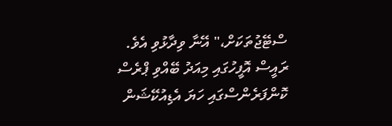ސްޓޭޖުތަކަށް،" އޭނާ ވިދާޅުވި އެވެ.
ރައީސް އޮފީހުގައި މިއަދު ބޭއްވި ޕްރެސް ކޮންފަރެންސްގައި ހަޔަ އެޑިއުކޭޝަން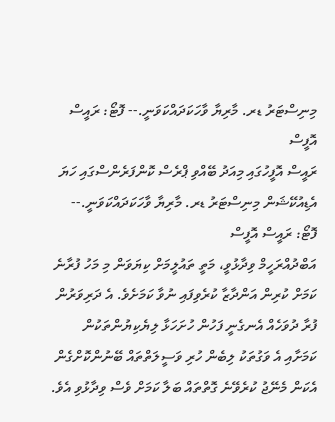މިނިސްޓަރު ޑރ. މާރިޔާ ވާހަކަދައްކަވަނީ.-- ފޮޓޯ: ރައީސް އޮފީސް
ރައީސް އޮފީހުގައި މިއަދު ބޭއްވި ޕްރެސް ކޮންފަރެންސްގައި ހަޔަ އެޑިއުކޭޝަން މިނިސްޓަރު ޑރ. މާރިޔާ ވާހަކަދައްކަވަނީ.-- ފޮޓޯ: ރައީސް އޮފީސް
އަބްދުއްރަހީމް ވިދާޅުވީ، މަތީ ތައުލީމަށް ކިޔަވަން މި މަހު ފުރާނެ ކަމަށް ކުރިން އަންދާޒާ ކުރެވިފައި ނުވާ ކަމަށެވެ. އެ ދަރިވަރުން ފުރާ ދުވަހެއް އެނގެނީ ފަހުން ހުށަހަޅާ ލިޔެކިޔުންތަކުން ކަމަށާއި އެ ވަގުތަކު ލިބެން ހުރި ވަސީލަތްތައް ބޭނުންކޮށްގެން އެކަން މެނޭޖު ކުރެވޭނެ ގޮތްތައް ބަލާ ކަމަށް ވެސް ވިދާޅުވި އެވެ.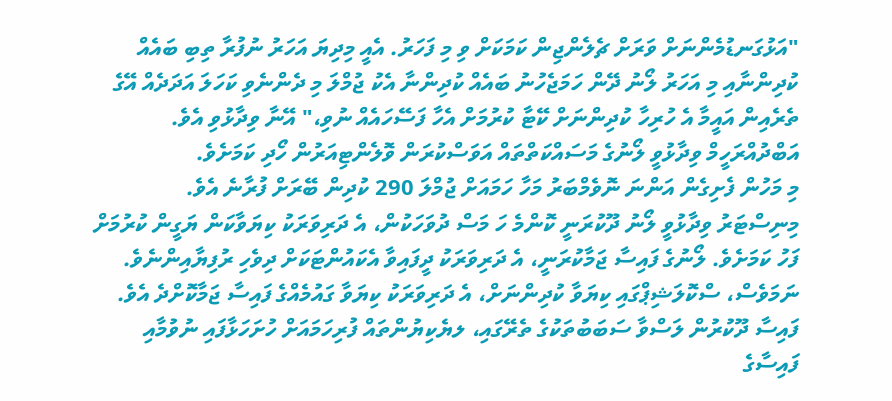"އަޅުގަނޑުމެންނަށް ވަރަށް ޗެލެންޖިން ކަމަކަށް ވި މި ފަހަރު. އެއީ މިދިޔަ އަހަރު ނުފުރާ ތިބި ބައެއް ކުދިންނާއި މި އަހަރު ލޯނު ދޭން ހަމަޖެހުނު ބައެއް ކުދިންނާ އެކު ޖުމްލަ މި ދެންނެވި ކަހަލަ އަދަދެއް އޭގެ ތެރެއިން އައީމާ އެ ހުރިހާ ކުދިންނަށް ކޭޓާ ކުރުމަށް އެހާ ފަސޭހައެއް ނުވި،" އޭނާ ވިދާޅުވި އެވެ.
އަބްދުއްރަހީމް ވިދާޅުވީ ލޯނުގެ މަސައްކަތްތައް އަވަސްކުރަން ވޮލެންޓިއަރުން ހޯދި ކަމަށެވެ.
މި މަހުން ފެށިގެން އަންނަ ނޮވެމްބަރު މަހާ ހަމައަށް ޖުމްލަ 290 ކުދިން ބޭރަށް ފުރާނެ އެވެ.
މިނިސްޓަރު ވިދާޅުވީ ލޯނު ދޫކުރަނީ ކޮންމެ ހަ މަސް ދުވަހަކުން، އެ ދަރިވަރަކު ކިޔަވާކަން ޔަގީން ކުރުމަށް ފަހު ކަމަށެވެ. ލޯނުގެ ފައިސާ ޖަމާކުރަނީ، އެ ދަރިވަރަކު ދީފައިވާ އެކައުންޓަކަށް ދިވެހި ރުފިޔާއިންނެވެ. ނަމަވެސް، ސްކޮލަޝިޕްގައި ކިޔަވާ ކުދިންނަށް، އެ ދަރިވަރަކު ކިޔަވާ ގައުމެއްގެ ފައިސާ ޖަމާކޮށްދެ އެވެ.
ފައިސާ ދޫކުރުން ލަސްވާ ސަބަބުތަކުގެ ތެރޭގައި، ލޔެކިޔުންތައް ފުރިހަމައަށް ހުށަހަޅާފައި ނުވުމާއި ފައިސާގެ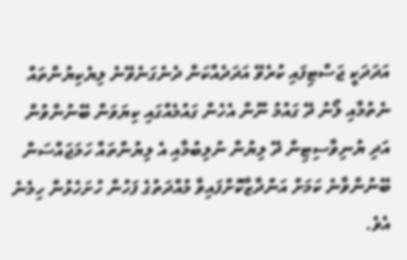އަދަދަކީ ޖަސްޓިފައި ކުރެވޭ އަދަދެއްކަން ދެނެގަނެވޭނެ ލިޔެކިޔުންތައް ނެތުމާއި ލޯނު ދޭ ގައުމު ނޫން އެހެން ގައުމެއްގައި ކިޔަވަން ބޭނުންވުން އަދި ޔުނިވާސިޓިން ދޭ ލިޔުން ނުލިބުމާއި އެ ލިޔުންތައް ހަމަޖައްސަން ބޭނުންވާނެ ކަމަށް އަންދާޒާކޮށްފައިވާ މުއްދަތުގެ ފަހުން ހުށަހެޅުން ހިމެނެ އެވެ.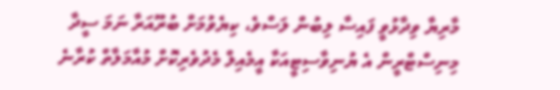މާރިޔާ ވިދާޅުވީ ފައިސާ ލިބުން ލަސްވެ، ކިޔެވުމަށް ބުރޫއަރާ ނަމަ ސީދާ މިނިސްޓްރީން އެ ޔުނިވާސިޓީއަކާ އީމެއިލް މެދުވެރިކޮށް މުއާމަލާތް ކުރާނެ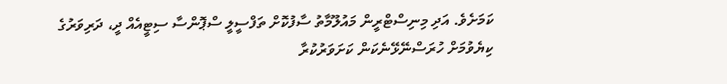ކަމަށެވެ. އަދި މިނިސްޓްރީން މައުލޫމާތު ސާފުކޮށް ތަފްސީލީ ސްޕޮންސާ ސިޓީއެއް ދީ، ދަރިވަރުގެ ކިޔެވުމަށް ހުރަސްނޭޅޭނެކަން ކަށަވަރުކުރާ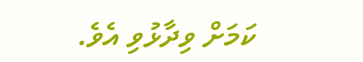ކަމަށް ވިދާޅުވި އެވެ.